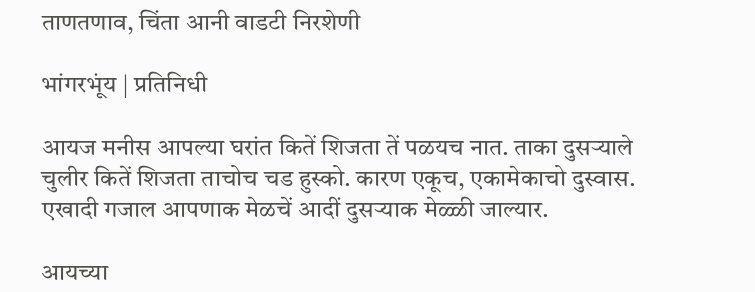ताणतणाव, चिंता आनी वाडटी निरशेणी

भांगरभूंय | प्रतिनिधी

आयज मनीस आपल्या घरांत कितें शिजता तें पळयच नात. ताका दुसऱ्याले चुलीर कितें शिजता ताचोच चड हुस्को. कारण एकूच, एकामेकाचो दुस्वास. एखादी गजाल आपणाक मेळचें आदीं दुसऱ्याक मेळ्ळी जाल्यार.

आयच्या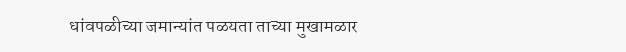धांवपळीच्या जमान्यांत पळयता ताच्या मुखामळार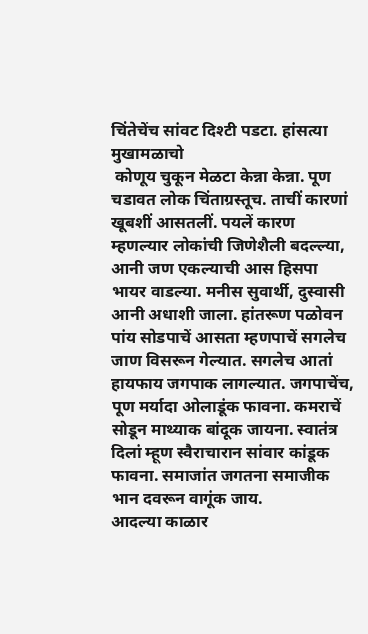चिंतेचेंच सांवट दिश्टी पडटा. हांसत्या मुखामळाचो
 कोणूय चुकून मेळटा केन्ना केन्ना. पूण चडावत लोक चिंताग्रस्तूच. ताचीं कारणां खूबशीं आसतलीं. पयलें कारण म्हणल्यार लोकांची जिणेशैली बदल्ल्या, आनी जण एकल्याची आस हिसपा भायर वाडल्या. मनीस सुवार्थी, दुस्वासी आनी अधाशी जाला. हांतरूण पळोवन पांय सोडपाचें आसता म्हणपाचें सगलेच जाण विसरून गेल्यात. सगलेच आतां हायफाय जगपाक लागल्यात. जगपाचेंच, पूण मर्यादा ओलाडूंक फावना. कमराचें सोडून माथ्याक बांदूक जायना. स्वातंत्र दिलां म्हूण स्वैराचारान सांवार कांडूक फावना. समाजांत जगतना समाजीक भान दवरून वागूंक जाय.
आदल्या काळार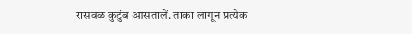रासवळ कुटुंब आसतालें. ताका लागून प्रत्येक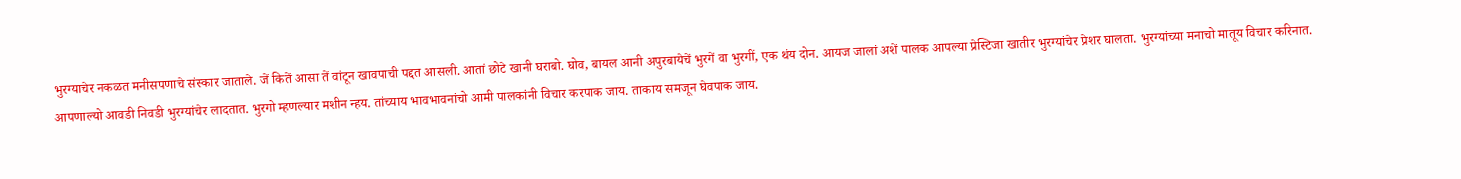भुरग्याचेर नकळत मनीसपणाचे संस्कार जाताले. जें कितें आसा तें वांटून खावपाची पद्दत आसली. आतां छोटे खानी घराबो. घोव, बायल आनी अपुरबायेचें भुरगें वा भुरगीं, एक थंय दोन. आयज जालां अशें पालक आपल्या प्रेस्टिजा खातीर भुरग्यांचेर प्रेशर घालता. भुरग्यांच्या मनाचो मातूय विचार करिनात. आपणाल्यो आवडी निवडी भुरग्यांचेर लादतात. भुरगो म्हणल्यार मशीन न्हय. तांच्याय भावभावनांचो आमी पालकांनी विचार करपाक जाय. ताकाय समजून घेवपाक जाय.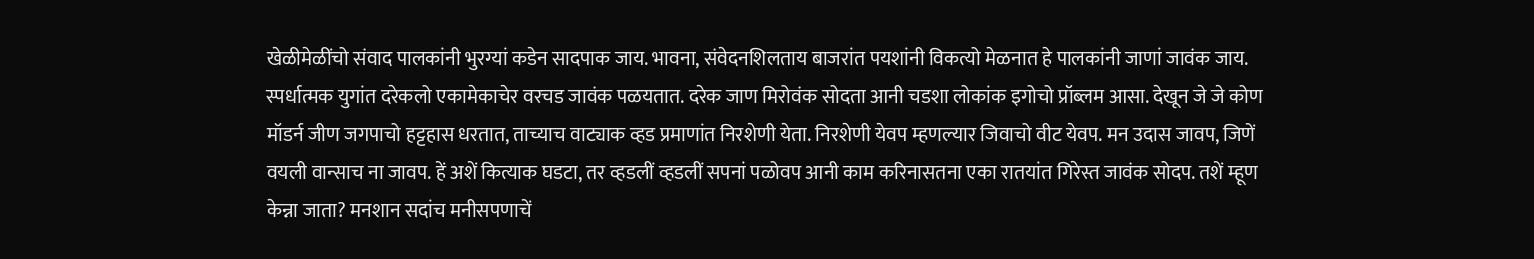खेळीमेळींचो संवाद पालकांनी भुरग्यां कडेन सादपाक जाय. भावना, संवेदनशिलताय बाजरांत पयशांनी विकत्यो मेळनात हे पालकांनी जाणां जावंक जाय.
स्पर्धात्मक युगांत दरेकलो एकामेकाचेर वरचड जावंक पळयतात. दरेक जाण मिरोवंक सोदता आनी चडशा लोकांक इगोचो प्रॉब्लम आसा. देखून जे जे कोण मॉडर्न जीण जगपाचो हट्टहास धरतात, ताच्याच वाट्याक व्हड प्रमाणांत निरशेणी येता. निरशेणी येवप म्हणल्यार जिवाचो वीट येवप. मन उदास जावप, जिणें वयली वान्साच ना जावप. हें अशें कित्याक घडटा, तर व्हडलीं व्हडलीं सपनां पळोवप आनी काम करिनासतना एका रातयांत गिरेस्त जावंक सोदप. तशें म्हूण केन्ना जाता? मनशान सदांच मनीसपणाचें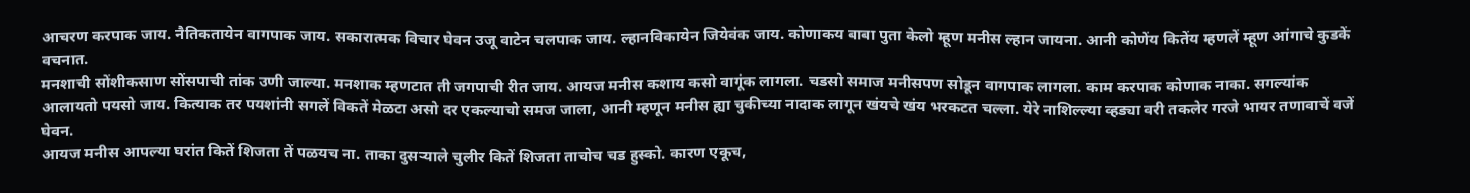आचरण करपाक जाय. नैतिकतायेन वागपाक जाय. सकारात्मक विचार घेवन उजू वाटेन चलपाक जाय. ल्हानविकायेन जियेवंक जाय. कोणाकय बाबा पुता केलो म्हूण मनीस ल्हान जायना. आनी कोणेंय कितेंय म्हणलें म्हूण आंगाचे कुडकें वचनात.
मनशाची सोंशीकसाण सोंसपाची तांक उणी जाल्या. मनशाक म्हणटात ती जगपाची रीत जाय. आयज मनीस कशाय कसो वागूंक लागला. चडसो समाज मनीसपण सोडून वागपाक लागला. काम करपाक कोणाक नाका. सगल्यांक आलायतो पयसो जाय. कित्याक तर पयशांनी सगलें विकतें मेळटा असो दर एकल्याचो समज जाला, आनी म्हणून मनीस ह्या चुकीच्या नादाक लागून खंयचे खंय भरकटत चल्ला. येरे नाशिल्ल्या व्हड्या वरी तकलेर गरजे भायर तणावाचें वजें घेवन.
आयज मनीस आपल्या घरांत कितें शिजता तें पळयच ना. ताका दुसऱ्याले चुलीर कितें शिजता ताचोच चड हुस्को. कारण एकूच,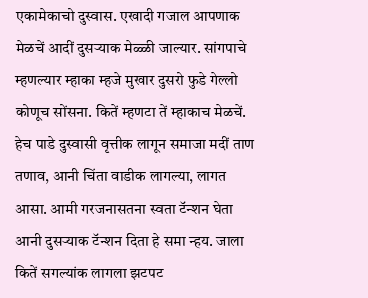एकामेकाचो दुस्वास. एखादी गजाल आपणाक मेळचें आदीं दुसऱ्याक मेळ्ळी जाल्यार. सांगपाचे म्हणल्यार म्हाका म्हजे मुखार दुसरो फुडे गेल्लो कोणूच सोंसना. कितें म्हणटा तें म्हाकाच मेळचें. हेच पाडे दुस्वासी वृत्तीक लागून समाजा मदीं ताण तणाव, आनी चिंता वाडीक लागल्या, लागत आसा. आमी गरजनासतना स्वता टॅन्शन घेता आनी दुसऱ्याक टॅन्शन दिता हे समा न्हय. जाला कितें सगल्यांक लागला झटपट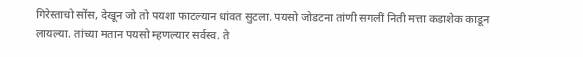गिरेस्ताचो सोंस, देखून जो तो पयशा फाटल्यान धांवत सुटला. पयसो जोडटना तांणी सगलीं निती मत्ता कडाशेक काडून लायल्या. तांच्या मतान पयसो म्हणल्यार सर्वस्व. ते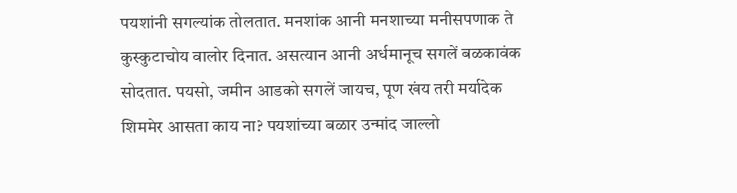पयशांनी सगल्यांक तोलतात. मनशांक आनी मनशाच्या मनीसपणाक ते कुस्कुटाचोय वालोर दिनात. असत्यान आनी अर्धमानूच सगलें बळकावंक सोदतात. पयसो, जमीन आडको सगलें जायच, पूण खंय तरी मर्यादेक शिममेर आसता काय ना? पयशांच्या बळार उन्मांद जाल्लो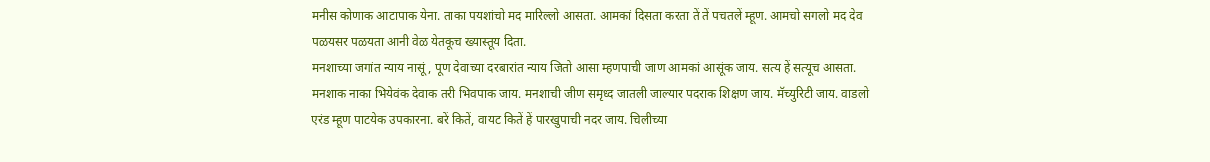मनीस कोणाक आटापाक येना. ताका पयशांचो मद मारिल्लो आसता. आमकां दिसता करता तें तें पचतलें म्हूण. आमचो सगलो मद देव पळयसर पळयता आनी वेळ येतकूच ख्यास्तूय दिता.
मनशाच्या जगांत न्याय नासूं, पूण देवाच्या दरबारांत न्याय जितो आसा म्हणपाची जाण आमकां आसूंक जाय. सत्य हें सत्यूच आसता. मनशाक नाका भियेवंक देवाक तरी भिवपाक जाय. मनशाची जीण समृध्द जातली जाल्यार पदराक शिक्षण जाय. मॅच्युरिटी जाय. वाडलो एरंड म्हूण पाटयेक उपकारना. बरें कितें, वायट कितें हें पारखुपाची नदर जाय. चिलीच्या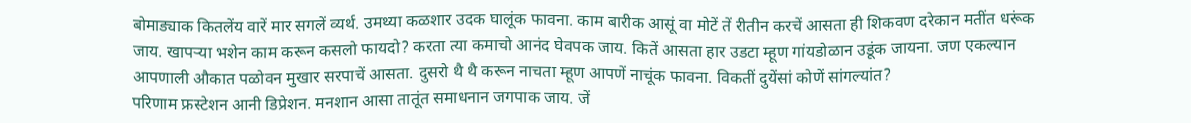बोमाड्याक कितलेंय वारें मार सगलें व्यर्थ. उमथ्या कळशार उदक घालूंक फावना. काम बारीक आसूं वा मोटें तें रीतीन करचें आसता ही शिकवण दरेकान मतींत धरूंक जाय. खापऱ्या भशेन काम करून कसलो फायदो? करता त्या कमाचो आनंद घेवपक जाय. कितें आसता हार उडटा म्हूण गांयडोळान उडूंक जायना. जण एकल्यान आपणाली औकात पळोवन मुखार सरपाचें आसता. दुसरो थै थै करून नाचता म्हूण आपणें नाचूंक फावना. विकतीं दुयेंसां कोणें सांगल्यांत?
परिणाम फ्रस्टेशन आनी डिप्रेशन. मनशान आसा तातूंत समाधनान जगपाक जाय. जें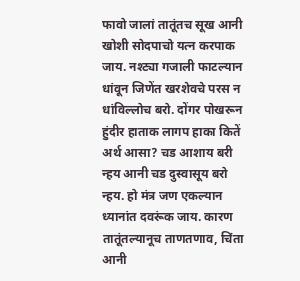फावो जालां तातूंतच सूख आनी खोशी सोदपाचो यत्न करपाक जाय. नश्ट्या गजाली फाटल्यान धांवून जिणेंत खरशेवचे परस न धांविल्लोच बरो. दोंगर पोखरून हुंदीर हाताक लागप हाका कितें अर्थ आसा? चड आशाय बरी न्हय आनी चड दुस्वासूय बरो न्हय. हो मंत्र जण एकल्यान ध्यानांत दवरूंक जाय. कारण तातूंतल्यानूच ताणतणाव, चिंता आनी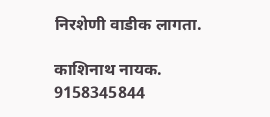निरशेणी वाडीक लागता.

काशिनाथ नायक.
9158345844